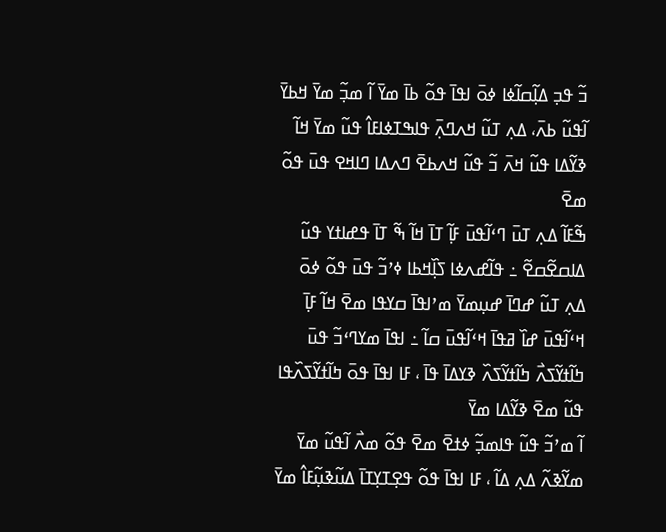ߏ߬ ߟߏ߲ ߡߊ߲߬ߛߊ߬ߦߊ ߦߋ߫ ߊߟߊ߫ ߟߋ߬ ߕߊ߫ ߘߌ߫ ߊ߬ ߘߏ߲߬ ߘߌ߫ ߞߕߌ߫ ߊ߬ߟߎ߬ ߕߍ߫، ߡߍ߲ ߠߎ߬ ߞߍߣߍ߲߫ ߟߊߒߠߦߊߓߊ߮ ߟߎ߬ ߘߌ߫ ߞߊ߬ ߢߌ߬ߡߊ ߟߎ߬ ߞߍ߫ ߏ߬ ߟߎ߬ ߞߍߕߐ߫ ߣߍߡߊ ߣߊߞߐ ߟߎ߫ ߟߋ߬ ߘߐ߫
ߒ߬ߓߊ߬ ߡߍ߲ ߠߎ߫ ߣߵߊ߬ߟߎ߫ ߓߊ߲߬ ߠߊ߫ ߞߊ߬ ߒ߬ ߠߊ߫ ߟߝߊߙߌ ߟߎ߬ ߡߊߛߐ߬ߛߐ߬ ߸ ߟߊ߬ߝߍߦߊ ߖߊ߲߰ߞߕߊ ߦߴߏ߬ ߟߎ߫ ߟߋ߬ ߦߋ߫
ߡߍ߲ ߠߎ߬ ߝߣߊ߫ ߝߎ߲ߘߌ߫ ߘߴߊߟߊ߫ ߛߌߟߊ ߘߐ߫ ߞߊ߬ ߓߊ߲߫ ߞߵߊ߬ߟߎ߫ ߝߊ߰ ߥߟߊ߫ ߞߵߊ߬ߟߎ߫ ߛߊ߬ ߸ ߊߟߊ߫ ߘߌߣߵߏ߬ ߟߎ߫ ߤߊ߬ߙߌ߬ߖߍ߯ ߤߊ߬ߙߌ߬ߖߍ߰ ߢߌߡߊ߫ ߟߊ߫ ، ߓߊ ߊߟߊ߫ ߟߋ߫ ߤߊ߬ߙߌ߬ߖߍ߰ߟߊ ߟߎ߬ ߘߐ߫ ߢߌ߬ߡߊ ߘߌ߫
ߊ߬ ߘߴߏ߬ ߟߎ߬ ߟߊߘߏ߲߬ ߦߙߐ߫ ߘߐ߫ ߟߋ߬ ߘߍ߯ ߊ߬ߟߎ߬ ߘߌ߫ ߘߌ߬ߢߍ߬ ߡߍ߲ ߡߊ߬ ، ߓߊ ߊߟߊ߫ ߟߋ߬ ߟߐ߲ߠߌ߲ߠߊ߫ ߡߎ߬ߢߎ߲߬ߓߊ߮ ߘߌ߫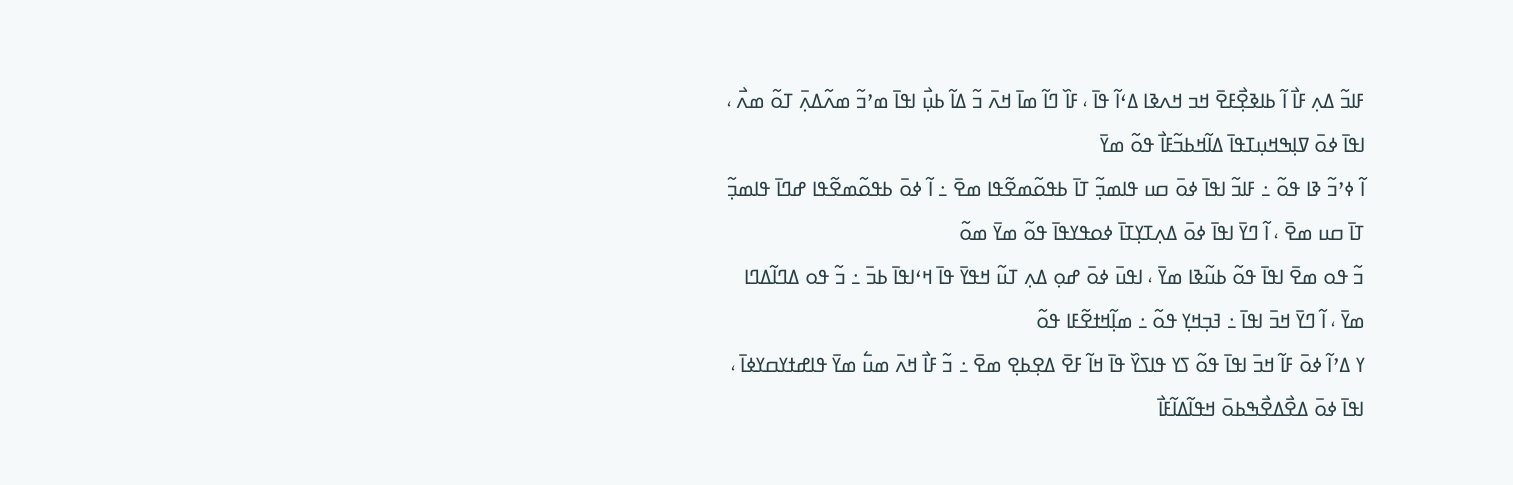ߓߊߏ߬ ߡߍ߲ ߓߊ߯ ߊ߬ ߕߊߢߐ߲߯ߓߐ߫ ߞߏ ߞߍߢߊ ߡߵߊ߬ ߟߊ߫ ، ߓߊ߰ ߣߊ߬ ߘߊ߫ ߞߍ߫ ߏ߬ ߡߊ߬ ߕߎ߲߯ ߊߟߊ߫ ߘߴߏ߬ ߘߍ߬ߡߍ߲߫ ߠߋ߬ ߘߍ߯ ، ߊߟߊ߫ ߦߋ߫ ߜߊ߲ߒߞߎ߲ߠߟߊ߫ ߡߊ߬ߞߕߏ߬ߓߊ߯ ߟߋ߬ ߘߌ߫
ߊ߬ ߦߴߏ߬ ߢߊ ߟߋ߬ ߸ ߓߊߏ߬ ߊߟߊ߫ ߦߋ߫ ߛߎ ߟߊߘߏ߲߬ ߠߊ߫ ߕߟߋ߬ߘߐ߬ߟߊ ߘߐ߫ ߸ ߊ߬ ߦߋ߫ ߕߟߋ߬ߘߐ߬ߟߊ ߝߣߊ߫ ߟߊߘߏ߲߬ ߠߊ߫ ߛߎ ߘߐ߫ ، ߊ߬ ߣߌ߫ ߊߟߊ߫ ߦߋ߫ ߡߍ߲ߠߌ߲ߠߊ߫ ߦߋߟߌߟߊ߫ ߟߋ߬ ߘߌ߫ ߘߋ߬
ߏ߬ ߟߋ ߘߐ߫ ߊߟߊ߫ ߟߋ߬ ߕߎ߬ߢߊ ߘߌ߫ ، ߊߟߎ߫ ߦߋ߫ ߝߋ߲ ߡߍ߲ ߠߎ߬ ߞߟߌ߫ ߟߊ߫ ߞߵߊߟߊ߫ ߕߏ߫ ߸ ߏ߬ ߟߋ ߡߣߊ߬ߡߣߊ ߘߌ߫ ، ߊ߬ ߣߌ߫ ߞߏ߫ ߊߟߊ߫ ߸ ߔߏ߲ߞߌ߲ ߟߋ߬ ߸ ߘߊ߲߬ߞߙߐ߬ߓߊ ߟߋ߬
ߌ ߡߴߊ߬ ߦߋ߫ ߓߊ߬ ߞߏ߫ ߊߟߊ߫ ߟߋ߬ ߖߌ ߟߊߖߌ߰ ߟߊ߫ ߞߊ߬ ߓߐ߫ ߡߐ߲ߕߐ߲ ߘߐ߫ ߸ ߏ߬ ߓߊ߯ ߞߍ߫ ߘߎ߱ ߘߌ߫ ߟߊߝߙߌߛߌߦߊ߫ ، ߊߟߊ߫ ߦߋ߫ ߡߐ߯ߡߐ߯ߒߕߋ߫ ߞߟߊ߬ߡߊ߬ߓߊ߯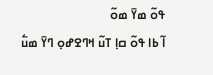ߟߋ߬ ߘߌ߫ ߘߋ߬
ߊ߬ ߕߊ ߟߋ߬ ߛߊ߲ ߠߎ߬ ߞߣߐߝߋ߲ ߣߌ߫ ߘߎ߱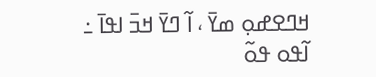ߞߣߐߝߋ߲ ߘߌ߫ ، ߊ߬ ߣߌ߫ ߞߏ߫ ߊߟߊ߫ ߸ ߊ߬ߟߋ ߟߋ߬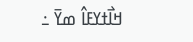ߞߊ߯ߙߌߓߊ߮ ߘߌ߫ ߸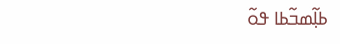ߕߊ߲߬ߘߏ߬ߕߊ ߟߋ߬